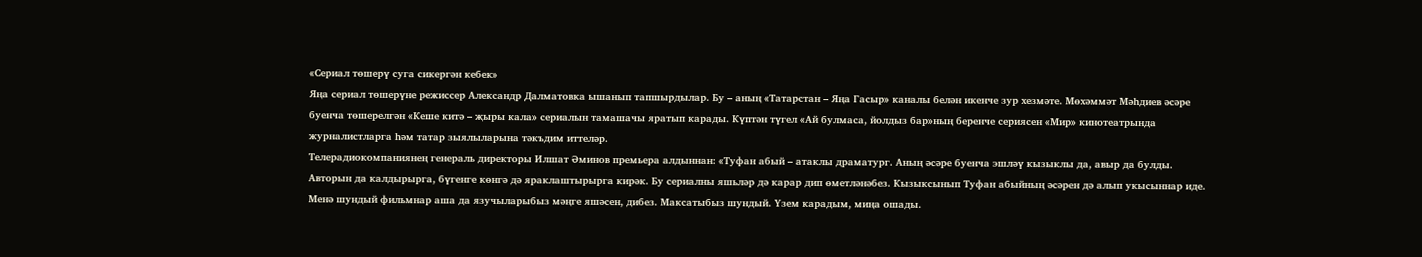«Сериал төшерү суга сикергән кебек»
Яңа сериал төшерүне режиссер Александр Далматовка ышанып тапшырдылар. Бу – аның «Татарстан – Яңа Гасыр» каналы белән икенче зур хезмәте. Мөхәммәт Мәһдиев әсәре буенча төшерелгән «Кеше китә – җыры кала» сериалын тамашачы яратып карады. Күптән түгел «Ай булмаса, йолдыз бар»ның беренче сериясен «Мир» кинотеатрында журналистларга һәм татар зыялыларына тәкъдим иттеләр.
Телерадиокомпаниянең генераль директоры Илшат Әминов премьера алдыннан: «Туфан абый – атаклы драматург. Аның әсәре буенча эшләү кызыклы да, авыр да булды. Авторын да калдырырга, бүгенге көнгә дә яраклаштырырга кирәк. Бу сериалны яшьләр дә карар дип өметләнәбез. Кызыксынып Туфан абыйның әсәрен дә алып укысыннар иде. Менә шундый фильмнар аша да язучыларыбыз мәңге яшәсен, дибез. Максатыбыз шундый. Үзем карадым, миңа ошады.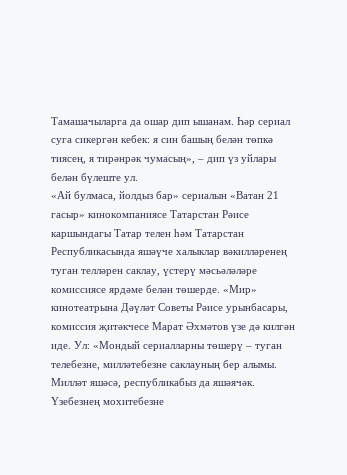Тамашачыларга да ошар дип ышанам. Һәр сериал суга сикергән кебек: я син башың белән төпкә тиясең, я тирәнрәк чумасың», – дип үз уйлары белән бүлеште ул.
«Ай булмаса, йолдыз бар» сериалын «Ватан 21 гасыр» кинокомпаниясе Татарстан Рәисе каршындагы Татар телен һәм Татарстан Республикасында яшәүче халыклар вәкилләренең туган телләрен саклау, үстерү мәсьәләләре комиссиясе ярдәме белән төшерде. «Мир» кинотеатрына Дәүләт Советы Рәисе урынбасары, комиссия җитәкчесе Марат Әхмәтов үзе дә килгән иде. Ул: «Мондый сериалларны төшерү – туган телебезне, милләтебезне саклауның бер алымы. Милләт яшәсә, республикабыз да яшәячәк. Үзебезнең мохитебезне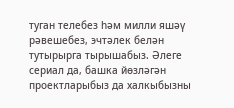туган телебез һәм милли яшәү рәвешебез, эчтәлек белән тутырырга тырышабыз. Әлеге сериал да, башка йөзләгән проектларыбыз да халкыбызны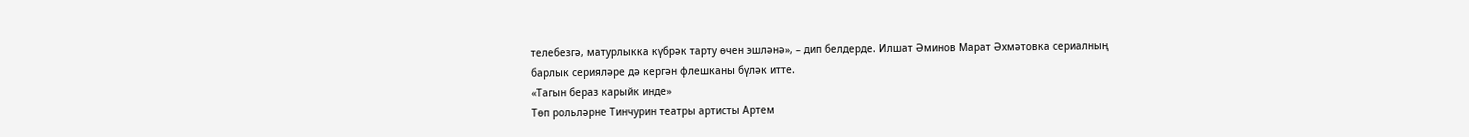телебезгә, матурлыкка күбрәк тарту өчен эшләнә», – дип белдерде. Илшат Әминов Марат Әхмәтовка сериалның барлык серияләре дә кергән флешканы бүләк итте.
«Тагын бераз карыйк инде»
Төп рольләрне Тинчурин театры артисты Артем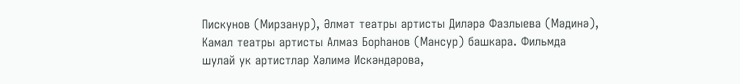Пискунов (Мирзанур), Әлмәт театры артисты Диләрә Фазлыева (Мәдинә), Камал театры артисты Алмаз Борһанов (Мансур) башкара. Фильмда шулай ук артистлар Хәлимә Искәндәрова,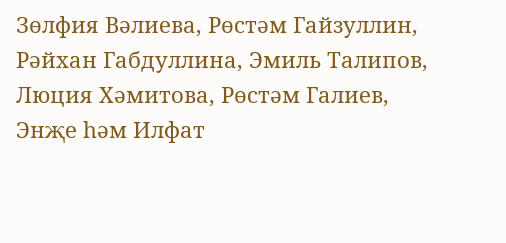Зөлфия Вәлиева, Рөстәм Гайзуллин, Рәйхан Габдуллина, Эмиль Талипов, Люция Хәмитова, Рөстәм Галиев, Энҗе һәм Илфат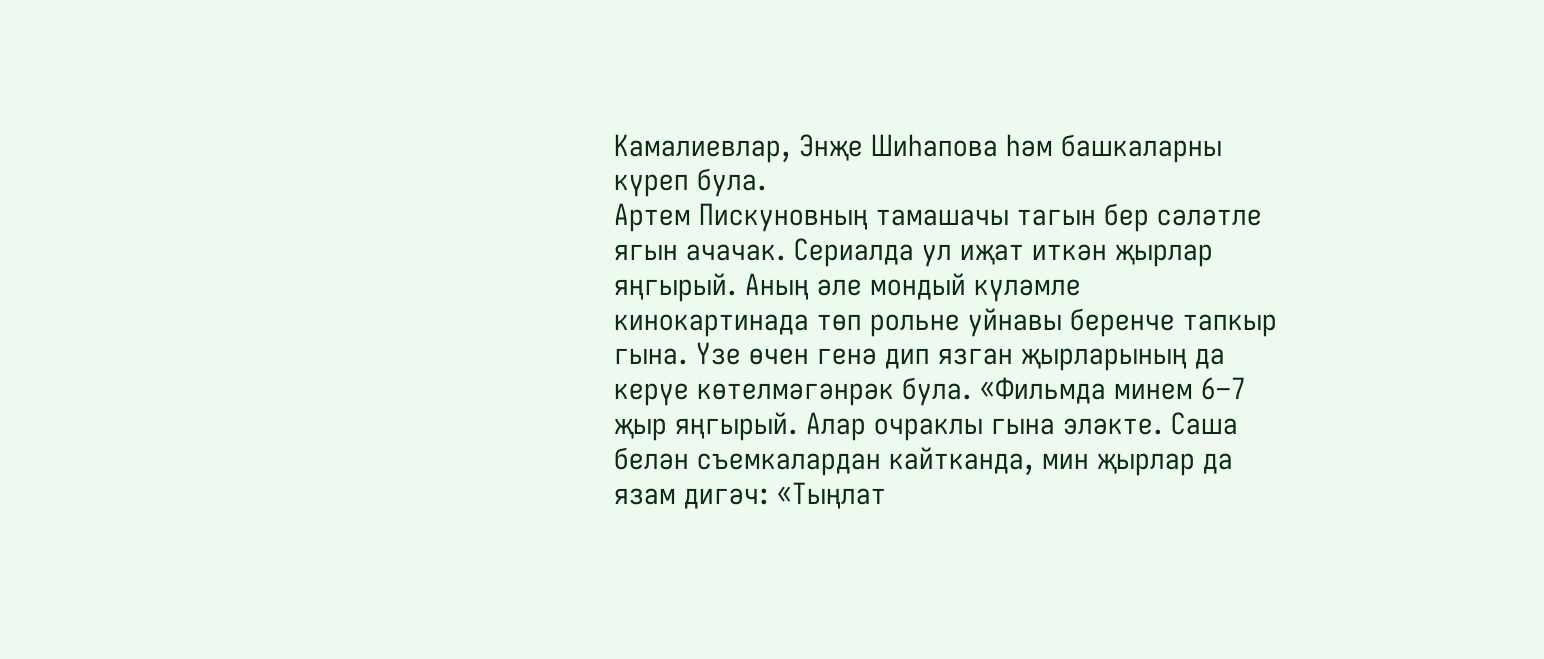Камалиевлар, Энҗе Шиһапова һәм башкаларны күреп була.
Артем Пискуновның тамашачы тагын бер сәләтле ягын ачачак. Сериалда ул иҗат иткән җырлар яңгырый. Аның әле мондый күләмле кинокартинада төп рольне уйнавы беренче тапкыр гына. Үзе өчен генә дип язган җырларының да керүе көтелмәгәнрәк була. «Фильмда минем 6–7 җыр яңгырый. Алар очраклы гына эләкте. Саша белән съемкалардан кайтканда, мин җырлар да язам дигәч: «Тыңлат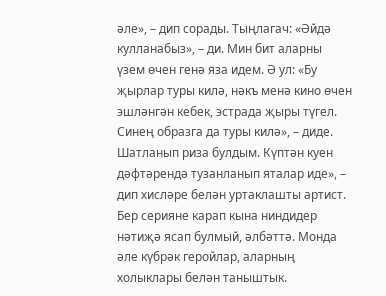әле», – дип сорады. Тыңлагач: «Әйдә кулланабыз», – ди. Мин бит аларны үзем өчен генә яза идем. Ә ул: «Бу җырлар туры килә, нәкъ менә кино өчен эшләнгән кебек, эстрада җыры түгел. Синең образга да туры килә», – диде. Шатланып риза булдым. Күптән куен дәфтәрендә тузанланып яталар иде», – дип хисләре белән уртаклашты артист.
Бер серияне карап кына ниндидер нәтиҗә ясап булмый, әлбәттә. Монда әле күбрәк геройлар, аларның холыклары белән таныштык.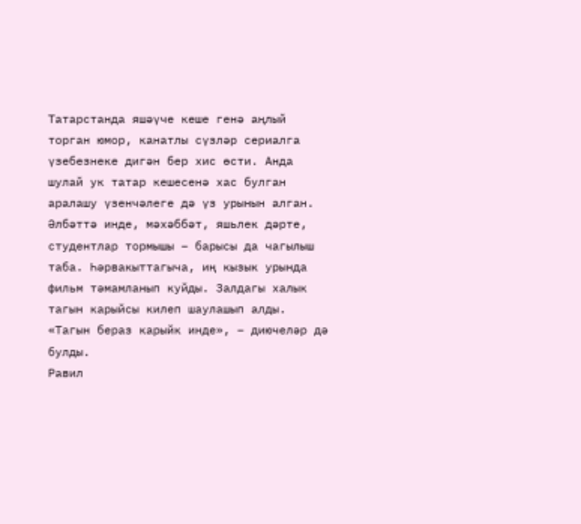Татарстанда яшәүче кеше генә аңлый торган юмор, канатлы сүзләр сериалга үзебезнеке дигән бер хис өсти. Анда шулай ук татар кешесенә хас булган аралашу үзенчәлеге дә үз урынын алган. Әлбәттә инде, мәхәббәт, яшьлек дәрте, студентлар тормышы – барысы да чагылыш таба. Һәрвакыттагыча, иң кызык урында фильм тәмамланып куйды. Залдагы халык тагын карыйсы килеп шаулашып алды. «Тагын бераз карыйк инде», – диючеләр дә булды.
Равил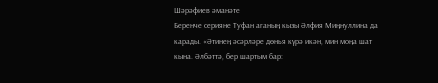Шәрәфиев әманәте
Беренче серияне Туфан аганың кызы Әлфия Миңнуллина да карады. «Әтинең әсәрләре дөнья күрә икән, мин моңа шат кына. Әлбәттә, бер шартым бар: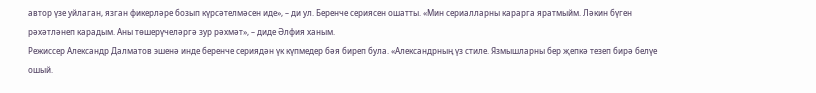автор үзе уйлаган, язган фикерләре бозып күрсәтелмәсен иде», – ди ул. Беренче сериясен ошатты. «Мин сериалларны карарга яратмыйм. Ләкин бүген рәхәтләнеп карадым. Аны төшерүчеләргә зур рәхмәт», – диде Әлфия ханым.
Режиссер Александр Далматов эшенә инде беренче сериядән үк күпмедер бәя биреп була. «Александрның үз стиле. Язмышларны бер җепкә тезеп бирә белүе ошый.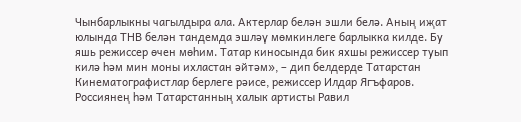Чынбарлыкны чагылдыра ала. Актерлар белән эшли белә. Аның иҗат юлында ТНВ белән тандемда эшләү мөмкинлеге барлыкка килде. Бу яшь режиссер өчен мөһим. Татар киносында бик яхшы режиссер туып килә һәм мин моны ихластан әйтәм», – дип белдерде Татарстан Кинематографистлар берлеге рәисе, режиссер Илдар Ягъфаров.
Россиянең һәм Татарстанның халык артисты Равил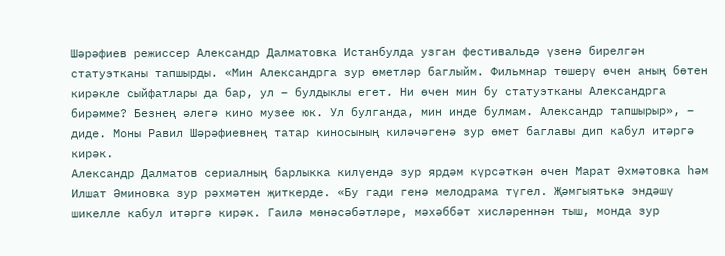Шәрәфиев режиссер Александр Далматовка Истанбулда узган фестивальдә үзенә бирелгән статуэтканы тапшырды. «Мин Александрга зур өметләр баглыйм. Фильмнар төшерү өчен аның бөтен кирәкле сыйфатлары да бар, ул – булдыклы егет. Ни өчен мин бу статуэтканы Александрга бирәмме? Безнең әлегә кино музее юк. Ул булганда, мин инде булмам. Александр тапшырыр», – диде. Моны Равил Шәрәфиевнең татар киносының киләчәгенә зур өмет баглавы дип кабул итәргә кирәк.
Александр Далматов сериалның барлыкка килүендә зур ярдәм күрсәткән өчен Марат Әхмәтовка һәм Илшат Әминовка зур рәхмәтен җиткерде. «Бу гади генә мелодрама түгел. Җәмгыятькә эндәшү шикелле кабул итәргә кирәк. Гаилә мөнәсәбәтләре, мәхәббәт хисләреннән тыш, монда зур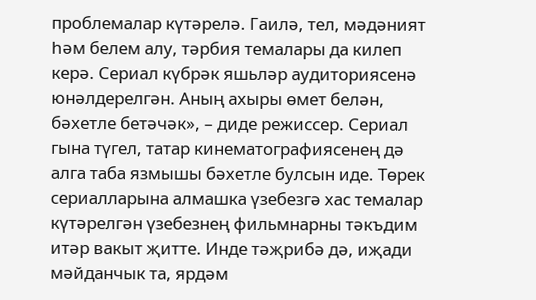проблемалар күтәрелә. Гаилә, тел, мәдәният һәм белем алу, тәрбия темалары да килеп керә. Сериал күбрәк яшьләр аудиториясенә юнәлдерелгән. Аның ахыры өмет белән, бәхетле бетәчәк», – диде режиссер. Сериал гына түгел, татар кинематографиясенең дә алга таба язмышы бәхетле булсын иде. Төрек сериалларына алмашка үзебезгә хас темалар күтәрелгән үзебезнең фильмнарны тәкъдим итәр вакыт җитте. Инде тәҗрибә дә, иҗади мәйданчык та, ярдәм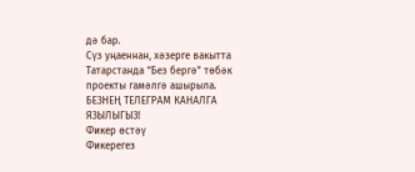дә бар.
Сүз уңаеннан, хәзерге вакытта Татарстанда “Без бергә” төбәк проекты гамәлгә ашырыла.
БЕЗНЕҢ ТЕЛЕГРАМ КАНАЛГА ЯЗЫЛЫГЫЗ!
Фикер өстәү
Фикерегез